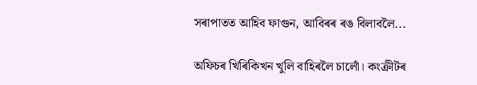সৰাপাতত আহিব ফাগুন, আবিৰৰ ৰঙ বিলাবলৈ...

অফিচৰ খিৰিকিখন খুলি বাহিৰলৈ চালোঁ। কংক্ৰীটৰ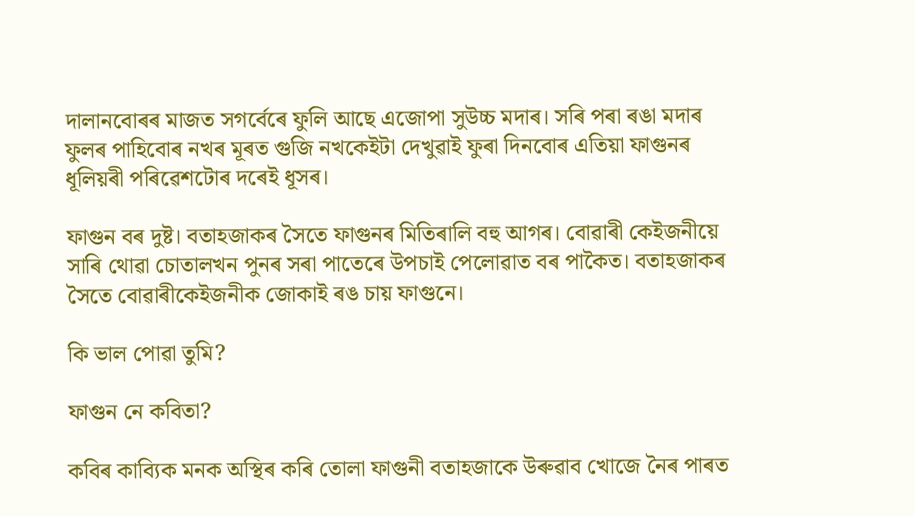দালানবোৰৰ মাজত সগৰ্বেৰে ফুলি আছে এজোপা সুউচ্চ মদাৰ। সৰি পৰা ৰঙা মদাৰ ফুলৰ পাহিবোৰ নখৰ মূৰত গুজি নখকেইটা দেখুৱাই ফুৰা দিনবোৰ এতিয়া ফাগুনৰ ধূলিয়ৰী পৰিৱেশটোৰ দৰেই ধূসৰ।

ফাগুন বৰ দুষ্ট। বতাহজাকৰ সৈতে ফাগুনৰ মিতিৰালি বহু আগৰ। বোৱাৰী কেইজনীয়ে সাৰি থোৱা চোতালখন পুনৰ সৰা পাতেৰে উপচাই পেলোৱাত বৰ পাকৈত। বতাহজাকৰ সৈতে বোৱাৰীকেইজনীক জোকাই ৰঙ চায় ফাগুনে।

কি ভাল পোৱা তুমি?

ফাগুন নে কবিতা?

কবিৰ কাব্যিক মনক অস্থিৰ কৰি তোলা ফাগুনী বতাহজাকে উৰুৱাব খোজে নৈৰ পাৰত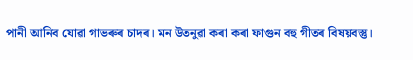পানী আনিব যোৱা গাভৰুৰ চাদৰ। মন উতনুৱা কৰা কৰা ফাগুন বহু গীতৰ বিষয়বস্তু।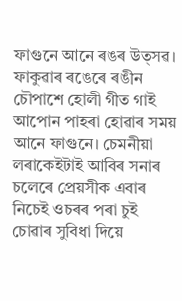ফাগুনে আনে ৰঙৰ উত্সৱ। ফাকুৱাৰ ৰঙেৰে ৰঙীন চৌপাশে হোলী গীত গাই আপোন পাহৰা হোৱাৰ সময় আনে ফাগুনে। চেমনীয়া লৰাকেইটাই আবিৰ সনাৰ চলেৰে প্ৰেয়সীক এবাৰ নিচেই ওচৰৰ পৰা চুই চোৱাৰ সুবিধা দিয়ে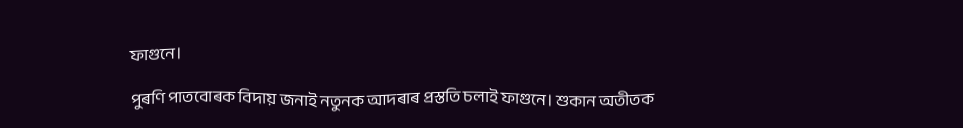ফাগুনে।

পুৰণি পাতবোৰক বিদায় জনাই নতুনক আদৰাৰ প্ৰস্ততি চলাই ফাগুনে। শুকান অতীতক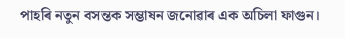পাহৰি নতুন বসন্তক সম্ভাষন জনোৱাৰ এক অচিলা ফাগুন।